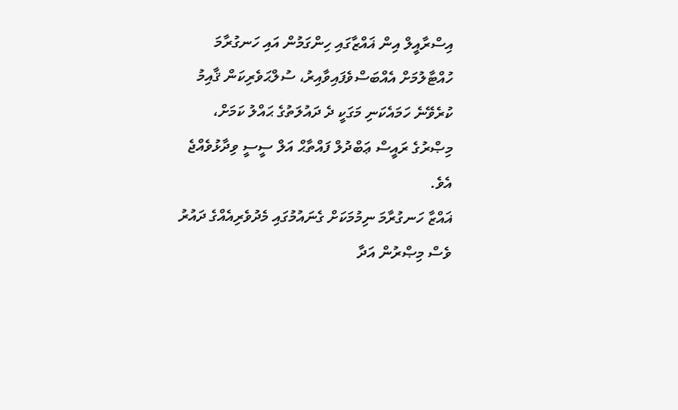އިސްރާއީލް އިން ޣައްޒާގައި ހިންގަމުން އައި ހަނގުރާމަ ހުއްޓާލުމަށް އެއްބަސްވެފައިވާއިރު، ސުލްޙަވެރިކަން ޤާއިމު ކުރެވޭނެ ހަމައެކަނި މަގަކީ ދެ ދައުލަތުގެ ޙައްލު ކަމަށް، މިޞްރުގެ ރައީސް ޢަބްދުލް ފައްތާޙް އަލް ސީސީ ވިދާޅުވެއްޖެ އެވެ.
ޣައްޒާ ހަނގުރާމަ ނިމުމަކަށް ގެނައުމުގައި މެދުވެރިއެއްގެ ދައުރު ވެސް މިޞްރުން އަދާ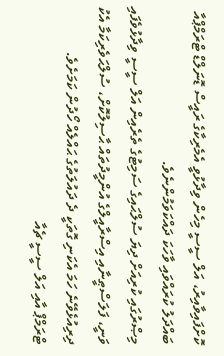ކޮށްފައިވާއިރު، އަލް ސީސީ މިހެން ވިދާޅުވީ އެމެރިކާގެ ރައީސް ޑޮނަލްޑް ޓްރަމްޕްއާ ބައްދަލު ކުރައްވައި ވާހަކަ ދައްކަވަމުންނެވެ.
މިޞްރުގައި ކުރިއަށް ދިޔަ ސުލްޙައިގެ ސަމިޓުގެ ތެރެއިން އަލް ސީސީ ވިދާޅުވެފައި ވަނީ، ފަލަސްޠީނާއި އިސްރާއީލްގެ އުންމީދުތައް ޙާސިލުކޮށް، ސުލްޙަވެރިކަމާ އެކު ދިރިއުޅެވޭނެ ހަމަ އެކަނި ގޮތަކީ ދެ ދައުލަތުގެ ޙައްލެއް ހޯދުން ކަމަށެވެ.
ޓްރަމްޕް އާއި އަލް ސީސީ ޗެއާ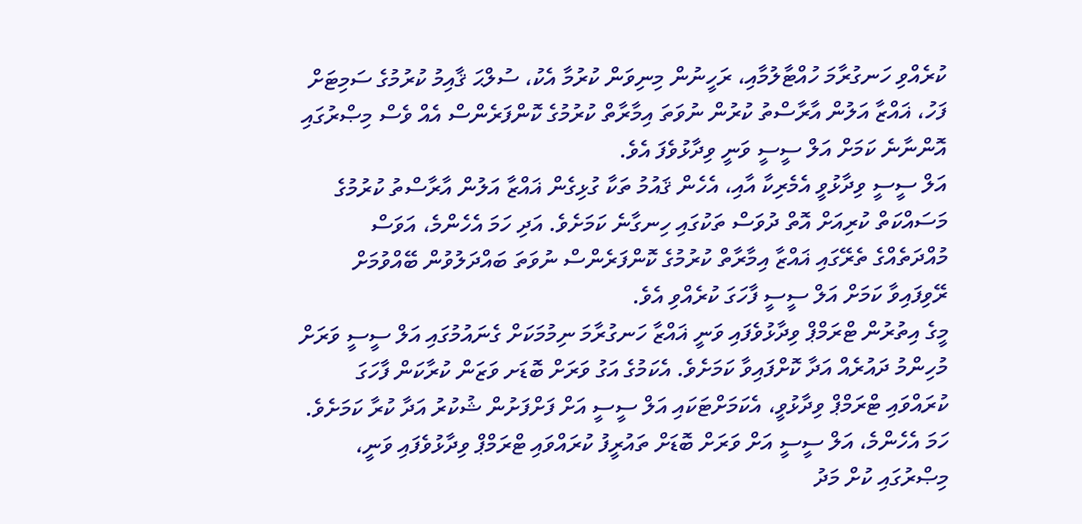ކުރެއްވި ހަނގުރާމަ ހުއްޓާލުމާއި، ރަހީނުން މިނިވަން ކުރުމާ އެކު، ސުލްޙަ ޤާއިމު ކުރުމުގެ ސަމިޓަށް ފަހު، ޣައްޒާ އަލުން އާރާސްތު ކުރުން ނުވަތަ އިމާރާތް ކުރުމުގެ ކޮންފަރެންސް އެއް ވެސް މިޞްރުގައި އޮންނާނެ ކަމަށް އަލް ސީސީ ވަނީ ވިދާޅުވެފަ އެވެ.
އަލް ސީސީ ވިދާޅުވީ އެމެރިކާ އާއި، އެހެން ޤައުމު ތަކާ ގުޅިގެން ޣައްޒާ އަލުން އާރާސްތު ކުރުމުގެ މަސައްކަތް ކުރިއަށް އޮތް ދުވަސް ތަކުގައި ހިނގާނެ ކަމަށެވެ. އަދި ހަމަ އެހެންމެ، އަވަސް މުއްދަތެއްގެ ތެރޭގައި ޣައްޒާ އިމާރާތް ކުރުމުގެ ކޮންފަރެންސް ނުވަތަ ބައްދަލުވުން ބޭއްވުމަށް ރޭވިފައިވާ ކަމަށް އަލް ސީސީ ފާހަގަ ކުރެއްވި އެވެ.
މީގެ އިތުރުން ޓްރަމްޕް ވިދާޅުވެފައި ވަނީ ޣައްޒާ ހަނގުރާމަ ނިމުމަކަށް ގެނައުމުގައި އަލް ސީސީ ވަރަށް މުހިންމު ދައުރެއް އަދާ ކޮށްފައިވާ ކަމަށެވެ. އެކަމުގެ އަގު ވަރަށް ބޮޑަށ ވަޒަން ކުރާކަން ފާހަގަ ކުރައްވައި ޓްރަމްޕް ވިދާޅުވީ، އެކަމަށްޓަކައި އަލް ސީސީ އަށް ފަށްފަށުން ޝުކުރު އަދާ ކުރާ ކަމަށެވެ.
ހަމަ އެހެންމެ، އަލް ސީސީ އަށް ވަރަށް ބޮޑަށް ތައުރީފު ކުރައްވައި ޓްރަމްޕް ވިދާޅުވެފައި ވަނީ، މިޞްރުގައި ކުށް މަދު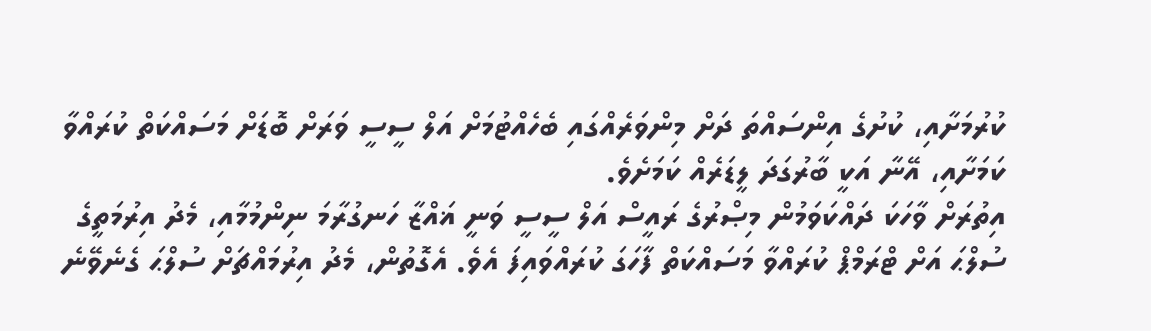ކުރުމަށާއި، ކުށުގެ އިންސައްތަ ދަށް މިންވަރެއްގައި ބެހެއްޓުމަށް އަލް ސީސީ ވަރަށް ބޮޑަށް މަސައްކަތް ކުރައްވާ ކަމަށާއި، އޭނާ އަކީ ބާރުގަދަ ލީޑަރެއް ކަމަށެވެ.
އިތުރަށް ވާހަކަ ދައްކަވަމުން މިޞްރުގެ ރައީސް އަލް ސީސީ ވަނީ ޣައްޒާ ހަނގުރާމަ ނިންމުމާއި، މެދު އިރުމަތީގެ ސުލްޙަ އަށް ޓްރަމްޕް ކުރައްވާ މަސައްކަތް ފާހަގަ ކުރައްވައިފަ އެވެ. އެގޮތުން، މެދު އިރުމައްޗަށް ސުލްޙަ ގެނެވޭނެ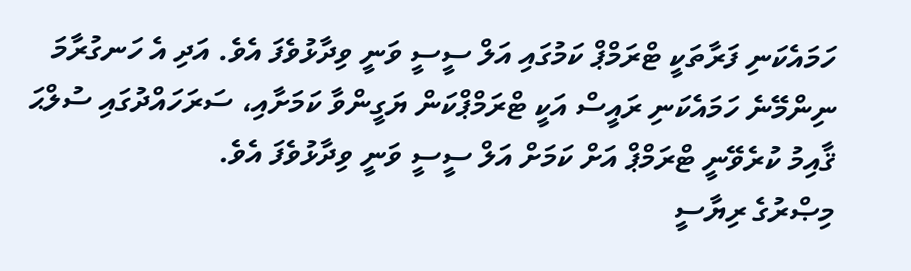ހަމައެކަނި ފަރާތަކީ ޓްރަމްޕް ކަމުގައި އަލް ސީސީ ވަނީ ވިދާޅުވެފަ އެވެ. އަދި އެ ހަނގުރާމަ ނިންމޭނެ ހަމައެކަނި ރައީސް އަކީ ޓްރަމްޕްކަން ޔަގީންވާ ކަމަށާއި، ސަރަހައްދުގައި ސުލްޙަ ޤާއިމު ކުރެވޭނީ ޓްރަމްޕް އަށް ކަމަށް އަލް ސީސީ ވަނީ ވިދާޅުވެފަ އެވެ.
މިޞްރުގެ ރިޔާސީ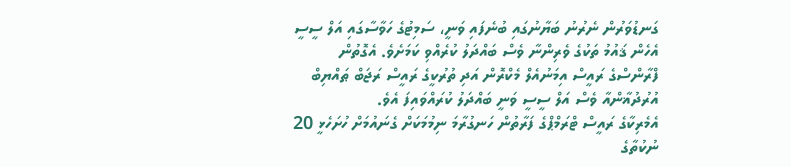ގަނޑުވަރުން ނެރުނު ބަޔާނުގައި ބުނެފައި ވަނީ، ސަމިޓުގެ ހަވާސާގައި އަލް ސީސީ އެހެން ޤައުމު ތަކުގެ ވެރިންނާ ވެސް ބައްދަލު ކުރެއްވި ކަމަށެވެ. އެގޮތުން ފްރާންސްގެ ރައީސް އިމަނުއެލް މެކްރޮން އަދި ތުރުކީގެ ރައީސް ރަޖަބް ޠައްޔިބް އުރުދުޣާންއާ ވެސް އަލް ސީސީ ވަނީ ބައްދަލު ކުރައްވައިފަ އެވެ.
އެމެރިކާގެ ރައީސް ޓްރަމްޕްގެ ފަރާތުން ހަނގުރާމަ ނިމުމަކަށް ގެނައުމަށް ހުށަހެޅީ 20 ނުކުތާގެ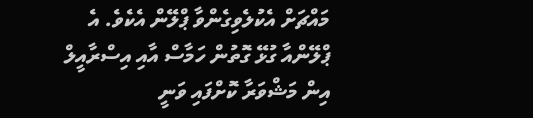މައްޗަށް އެކުލެވިގެންވާ ޕްލޭން އެކެވެ. އެ ޕްލޭންއާ ގުޅޭ ގޮތުން ހަމާސް އާއި އިސްރާއީލް އިން މަޝްވަރާ ކޮށްފައި ވަނީ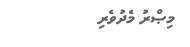މިޞްރު މެދުވެރި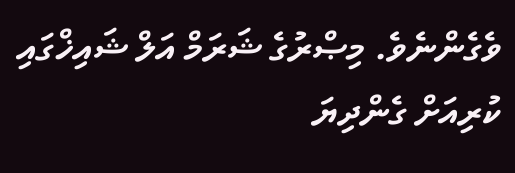ވެގެންނެވެ. މިޞްރުގެ ޝަރަމް އަލް ޝައިޚްގައި ކުރިއަށް ގެންދިޔަ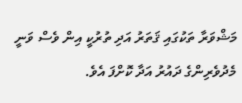މަޝްވަރާ ތަކުގައި ޤަތަރު އަދި ތުރުކީ އިން ވެސް ވަނީ މެދުވެރިންގެ ދައުރު އަދާ ކޮށްފަ އެވެ.